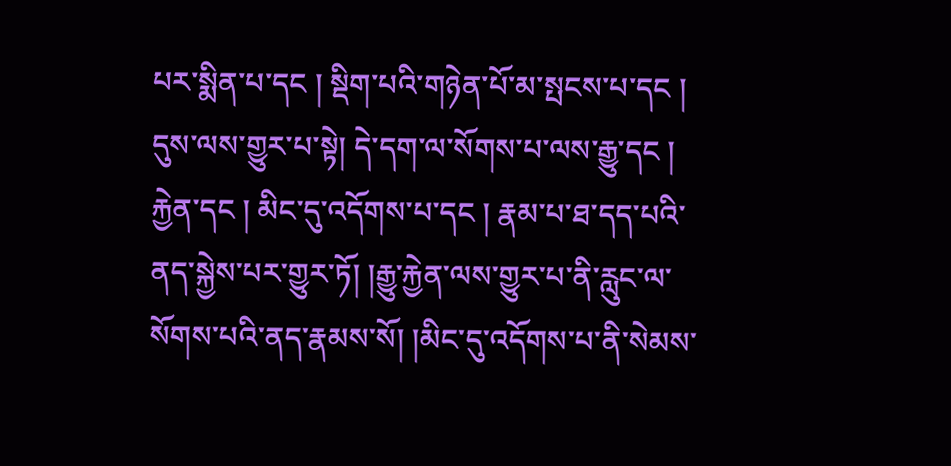པར་སྨིན་པ་དང ། སྡིག་པའི་གཉེན་པོ་མ་སྤངས་པ་དང ། དུས་ལས་གྱུར་པ་སྟེ། དེ་དག་ལ་སོགས་པ་ལས་རྒྱུ་དང ། རྐྱེན་དང ། མིང་དུ་འདོགས་པ་དང ། རྣམ་པ་ཐ་དད་པའི་ནད་སྐྱེས་པར་གྱུར་ཏོ། །རྒྱུ་རྐྱེན་ལས་གྱུར་པ་ནི་རླུང་ལ་སོགས་པའི་ནད་རྣམས་སོ། །མིང་དུ་འདོགས་པ་ནི་སེམས་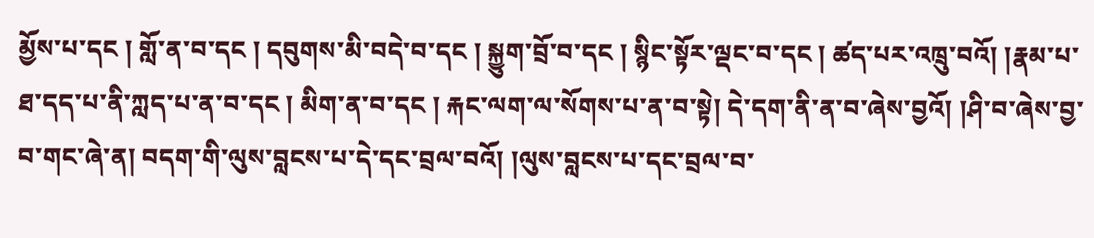མྱོས་པ་དང ། གློ་ན་བ་དང ། དབུགས་མི་བདེ་བ་དང ། སྐྱུག་བྲོ་བ་དང ། སྙིང་སྟོར་ལྡང་བ་དང ། ཚད་པར་འཁྲུ་བའོ། །རྣམ་པ་ཐ་དད་པ་ནི་ཀླད་པ་ན་བ་དང ། མིག་ན་བ་དང ། རྐང་ལག་ལ་སོགས་པ་ན་བ་སྟེ། དེ་དག་ནི་ན་བ་ཞེས་བྱའོ། །ཤི་བ་ཞེས་བྱ་བ་གང་ཞེ་ན། བདག་གི་ལུས་བླངས་པ་དེ་དང་བྲལ་བའོ། །ལུས་བླངས་པ་དང་བྲལ་བ་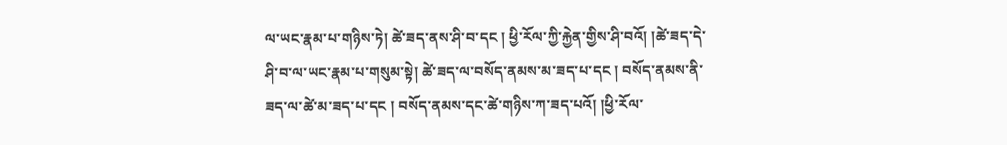ལ་ཡང་རྣམ་པ་གཉིས་ཏེ། ཚེ་ཟད་ནས་ཤི་བ་དང ། ཕྱི་རོལ་ཀྱི་རྐྱེན་གྱིས་ཤི་བའོ། །ཚེ་ཟད་དེ་ཤི་བ་ལ་ཡང་རྣམ་པ་གསུམ་སྟེ། ཚེ་ཟད་ལ་བསོད་ནམས་མ་ཟད་པ་དང ། བསོད་ནམས་ནི་ཟད་ལ་ཚེ་མ་ཟད་པ་དང ། བསོད་ནམས་དང་ཚེ་གཉིས་ཀ་ཟད་པའོ། །ཕྱི་རོལ་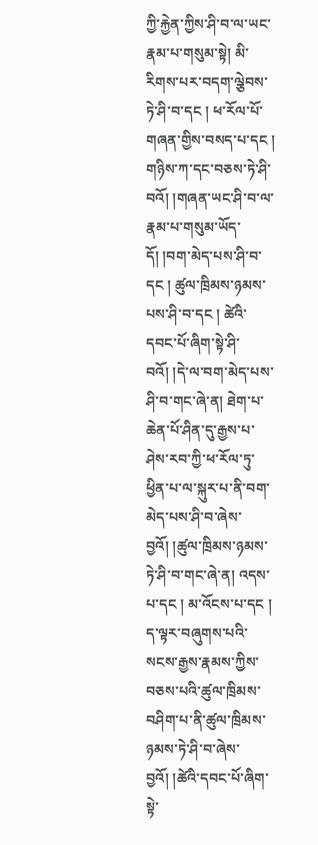ཀྱི་རྐྱེན་ཀྱིས་ཤི་བ་ལ་ཡང་རྣམ་པ་གསུམ་སྟེ། མི་རིགས་པར་བདག་ལྕེབས་ཏེ་ཤི་བ་དང ། ཕ་རོལ་པོ་གཞན་གྱིས་བསད་པ་དང ། གཉིས་ཀ་དང་བཅས་ཏེ་ཤི་བའོ། །གཞན་ཡང་ཤི་བ་ལ་རྣམ་པ་གསུམ་ཡོད་དོ། །བག་མེད་པས་ཤི་བ་དང ། ཚུལ་ཁྲིམས་ཉམས་པས་ཤི་བ་དང ། ཚེའི་དབང་པོ་ཞིག་སྟེ་ཤི་བའོ། །དེ་ལ་བག་མེད་པས་ཤི་བ་གང་ཞེ་ན། ཐེག་པ་ཆེན་པོ་ཤིན་དུ་རྒྱས་པ་ཤེས་རབ་ཀྱི་ཕ་རོལ་ཏུ་ཕྱིན་པ་ལ་སྐུར་པ་ནི་བག་མེད་པས་ཤི་བ་ཞེས་བྱའོ། །ཚུལ་ཁྲིམས་ཉམས་ཏེ་ཤི་བ་གང་ཞེ་ན། འདས་པ་དང ། མ་འོངས་པ་དང ། ད་ལྟར་བཞུགས་པའི་སངས་རྒྱས་རྣམས་ཀྱིས་བཅས་པའི་ཚུལ་ཁྲིམས་བཤིག་པ་ནི་ཚུལ་ཁྲིམས་ཉམས་ཏེ་ཤི་བ་ཞེས་བྱའོ། །ཚེའི་དབང་པོ་ཞིག་སྟེ་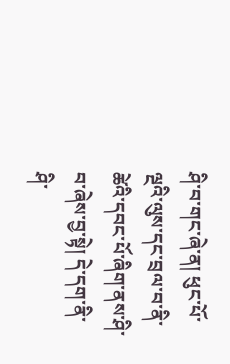ཤི་བ་གང་ཞེ་ན། ཕུང་པོ་ལྔའི་ལུས་དང་བྲལ་བ་ནི་ཚེའི་དབང་པོ་ཞིག་ནས་ཤི་བ་ཞེས་བྱ་སྟེ། དེ་དག་ནི་ཤི་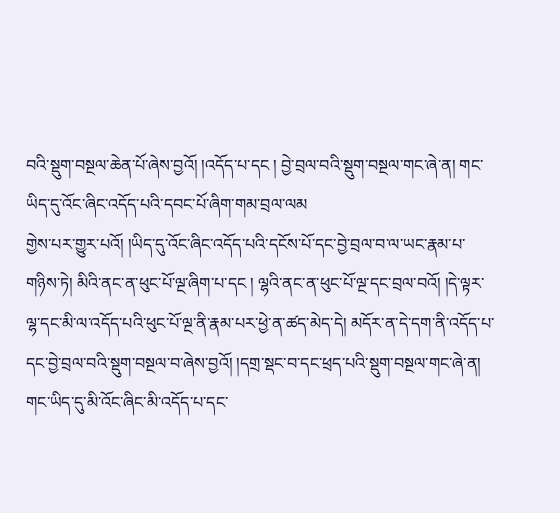བའི་སྡུག་བསྔལ་ཆེན་པོ་ཞེས་བྱའོ། །འདོད་པ་དང ། བྱེ་བྲལ་བའི་སྡུག་བསྔལ་གང་ཞེ་ན། གང་ཡིད་དུ་འོང་ཞིང་འདོད་པའི་དབང་པོ་ཞིག་གམ་བྲལ་ལམ
གྱེས་པར་གྱུར་པའོ། །ཡིད་དུ་འོང་ཞིང་འདོད་པའི་དངོས་པོ་དང་བྱེ་བྲལ་བ་ལ་ཡང་རྣམ་པ་གཉིས་ཏེ། མིའི་ནང་ན་ཕུང་པོ་ལྔ་ཞིག་པ་དང ། ལྷའི་ནང་ན་ཕུང་པོ་ལྔ་དང་བྲལ་བའོ། །དེ་ལྟར་ལྷ་དང་མི་ལ་འདོད་པའི་ཕུང་པོ་ལྔ་ནི་རྣམ་པར་ཕྱེ་ན་ཚད་མེད་དེ། མདོར་ན་དེ་དག་ནི་འདོད་པ་དང་བྱེ་བྲལ་བའི་སྡུག་བསྔལ་བ་ཞེས་བྱའོ། །དགྲ་སྡང་བ་དང་ཕྲད་པའི་སྡུག་བསྔལ་གང་ཞེ་ན། གང་ཡིད་དུ་མི་འོང་ཞིང་མི་འདོད་པ་དང་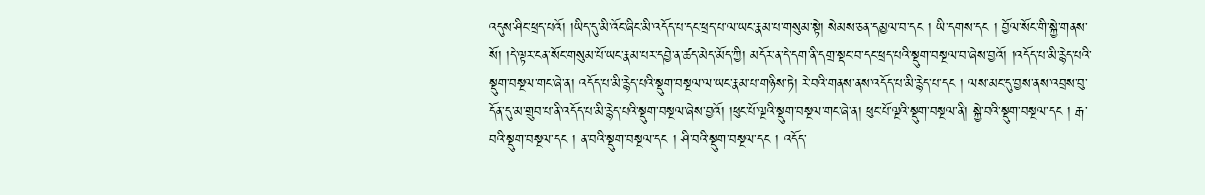འདུས་ཤིང་ཕྲད་པའོ། །ཡིད་དུ་མི་འོང་ཞིང་མི་འདོད་པ་དང་ཕྲད་པ་ལ་ཡང་རྣམ་པ་གསུམ་སྟེ། སེམས་ཅན་དམྱལ་བ་དང ། ཡི་དགས་དང ། བྱོལ་སོང་གི་སྐྱེ་གནས་སོ། །དེ་ལྟར་ངན་སོང་གསུམ་པོ་ཡང་རྣམ་པར་དབྱེ་ན་ཚད་མེད་མོད་ཀྱི། མདོར་ན་དེ་དག་ནི་དགྲ་སྡང་བ་དང་ཕྲད་པའི་སྡུག་བསྔལ་བ་ཞེས་བྱའོ། །འདོད་པ་མི་རྙེད་པའི་སྡུག་བསྔལ་གང་ཞེ་ན། འདོད་པ་མི་རྙེད་པའི་སྡུག་བསྔལ་ལ་ཡང་རྣམ་པ་གཉིས་ཏེ། རེ་བའི་གནས་ནས་འདོད་པ་མི་རྙེད་པ་དང ། ལས་མང་དུ་བྱས་ནས་འབྲས་བུ་དོན་དུ་མ་གྲུབ་པ་ནི་འདོད་པ་མི་རྙེད་པའི་སྡུག་བསྔལ་ཞེས་བྱའོ། །ཕུང་པོ་ལྔའི་སྡུག་བསྔལ་གང་ཞེ་ན། ཕུང་པོ་ལྔའི་སྡུག་བསྔལ་ནི། སྐྱེ་བའི་སྡུག་བསྔལ་དང ། རྒ་བའི་སྡུག་བསྔལ་དང ། ན་བའི་སྡུག་བསྔལ་དང ། ཤི་བའི་སྡུག་བསྔལ་དང ། འདོད་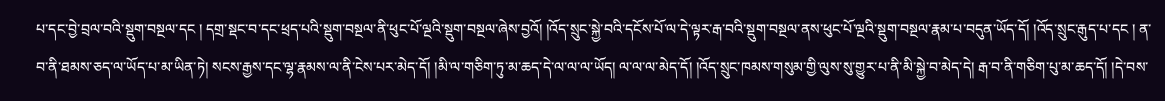པ་དང་བྱེ་བྲལ་བའི་སྡུག་བསྔལ་དང ། དགྲ་སྡང་བ་དང་ཕྲད་པའི་སྡུག་བསྔལ་ནི་ཕུང་པོ་ལྔའི་སྡུག་བསྔལ་ཞེས་བྱའོ། །འོད་སྲུང་སྐྱེ་བའི་དངོས་པོ་ལ་དེ་ལྟར་རྒ་བའི་སྡུག་བསྔལ་ནས་ཕུང་པོ་ལྔའི་སྡུག་བསྔལ་རྣམ་པ་བདུན་ཡོད་དོ། །འོད་སྲུང་རྒུད་པ་དང ། ན་བ་ནི་ཐམས་ཅད་ལ་ཡོད་པ་མ་ཡིན་ཏེ། སངས་རྒྱས་དང་ལྷ་རྣམས་ལ་ནི་ངེས་པར་མེད་དོ། །མི་ལ་གཅིག་ཏུ་མ་ཆད་དེ་ལ་ལ་ལ་ཡོད། ལ་ལ་ལ་མེད་དོ། །འོད་སྲུང་ཁམས་གསུམ་གྱི་ལུས་སུ་གྱུར་པ་ནི་མི་སྐྱེ་བ་མེད་དེ། རྒ་བ་ནི་གཅིག་པུ་མ་ཆད་དོ། །དེ་བས་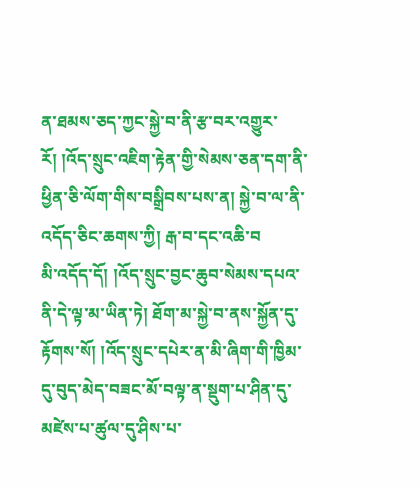ན་ཐམས་ཅད་ཀྱང་སྐྱེ་བ་ནི་རྩ་བར་འགྱུར་རོ། །འོད་སྲུང་འཇིག་རྟེན་གྱི་སེམས་ཅན་དག་ནི་ཕྱིན་ཅི་ལོག་གིས་བསྒྲིབས་པས་ན། སྐྱེ་བ་ལ་ནི་འདོད་ཅིང་ཆགས་ཀྱི། རྒ་བ་དང་འཆི་བ
མི་འདོད་དོ། །འོད་སྲུང་བྱང་ཆུབ་སེམས་དཔའ་ནི་དེ་ལྟ་མ་ཡིན་ཏེ། ཐོག་མ་སྐྱེ་བ་ནས་སྐྱོན་དུ་རྟོགས་སོ། །འོད་སྲུང་དཔེར་ན་མི་ཞིག་གི་ཁྱིམ་དུ་བུད་མེད་བཟང་མོ་བལྟ་ན་སྡུག་པ་ཤིན་དུ་མཛེས་པ་ཚུལ་དུ་ཤིས་པ་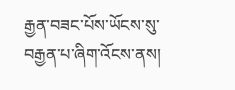རྒྱན་བཟང་པོས་ཡོངས་སུ་བརྒྱན་པ་ཞིག་འོངས་ནས།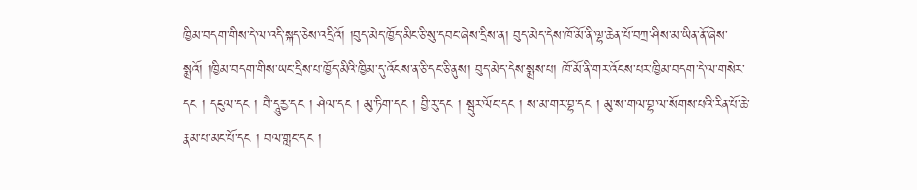ཁྱིམ་བདག་གིས་དེ་ལ་འདི་སྐད་ཅེས་འདྲིའོ། །བུད་མེད་ཁྱོད་མིང་ཅི་སུ་དབང་ཞེས་དྲིས་ན། བུད་མེད་དེས་ཁོ་མོ་ནི་ལྷ་ཆེན་པོ་བཀྲ་ཤིས་མ་ཡིན་ནོ་ཞེས་སྨྲའོ། །ཁྱིམ་བདག་གིས་ཡང་དྲིས་པ་ཁྱོད་མིའི་ཁྱིམ་དུ་འོངས་ན་ཅི་དང་ཅི་ནུས། བུད་མེད་དེས་སྨྲས་པ། ཁོ་མོ་ནི་གར་འོངས་པར་ཁྱིམ་བདག་དེ་ལ་གསེར་དང ། དངུལ་དང ། བཻ་དཱུརྱ་དང ། ཤེལ་དང ། མུ་ཏིག་དང ། བྱི་རུ་དང ། སྦུར་ལོང་དང ། ས་མ་གར་བྷ་དང ། མུ་ས་གལ་བྷ་ལ་སོགས་པའི་རིན་པོ་ཆེ་རྣམ་པ་མང་པོ་དང ། བལ་གླང་དང །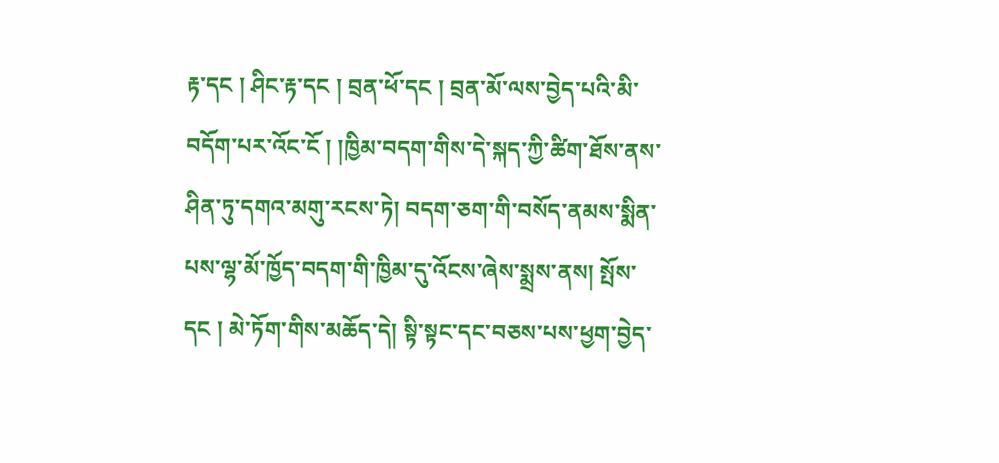རྟ་དང ། ཤིང་རྟ་དང ། བྲན་ཕོ་དང ། བྲན་མོ་ལས་བྱེད་པའི་མི་བདོག་པར་འོང་ངོ ། །ཁྱིམ་བདག་གིས་དེ་སྐད་ཀྱི་ཚིག་ཐོས་ནས་ཤིན་ཏུ་དགའ་མགུ་རངས་ཏེ། བདག་ཅག་གི་བསོད་ནམས་སྨིན་པས་ལྷ་མོ་ཁྱོད་བདག་གི་ཁྱིམ་དུ་འོངས་ཞེས་སྨྲས་ནས། སྤོས་དང ། མེ་ཏོག་གིས་མཆོད་དེ། སྟི་སྟང་དང་བཅས་པས་ཕྱག་བྱེད་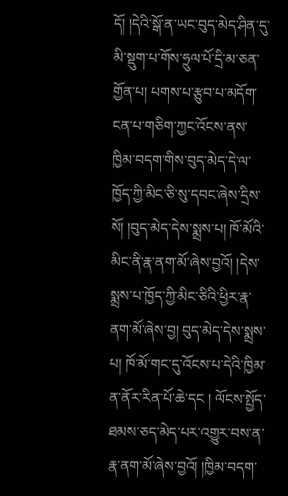དོ། །དེའི་སྒོ་ན་ཡང་བུད་མེད་ཤིན་དུ་མི་སྡུག་པ་གོས་ཧྲུལ་པོ་དྲི་མ་ཅན་གྱོན་པ། པགས་པ་རྩུབ་པ་མདོག་ངན་པ་གཅིག་ཀྱང་འོངས་ནས་ཁྱིམ་བདག་གིས་བུད་མེད་དེ་ལ་ཁྱོད་ཀྱི་མིང་ཅི་སུ་དབང་ཞེས་དྲིས་སོ། །བུད་མེད་དེས་སྨྲས་པ། ཁོ་མོའི་མིང་ནི་རྣ་ནག་མོ་ཞེས་བྱའོ། །དེས་སྨྲས་པ་ཁྱོད་ཀྱི་མིང་ཅིའི་ཕྱིར་རྣ་ནག་མོ་ཞེས་བྱ། བུད་མེད་དེས་སྨྲས་པ། ཁོ་མོ་གང་དུ་འོངས་པ་དེའི་ཁྱིམ་ན་ནོར་རིན་པོ་ཆེ་དང ། ལོངས་སྤྱོད་ཐམས་ཅད་མེད་པར་འགྱུར་བས་ན་རྣ་ནག་མོ་ཞེས་བྱའོ། །ཁྱིམ་བདག་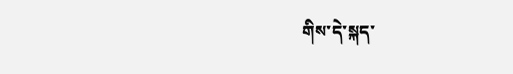གིས་དེ་སྐད་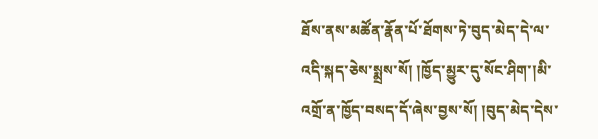ཐོས་ནས་མཚོན་རྣོན་པོ་ཐོགས་ཏེ་བུད་མེད་དེ་ལ་འདི་སྐད་ཅེས་སྨྲས་སོ། །ཁྱོད་མྱུར་དུ་སོང་ཤིག་།མི་འགྲོ་ན་ཁྱོད་བསད་དོ་ཞེས་བྱས་སོ། །བུད་མེད་དེས་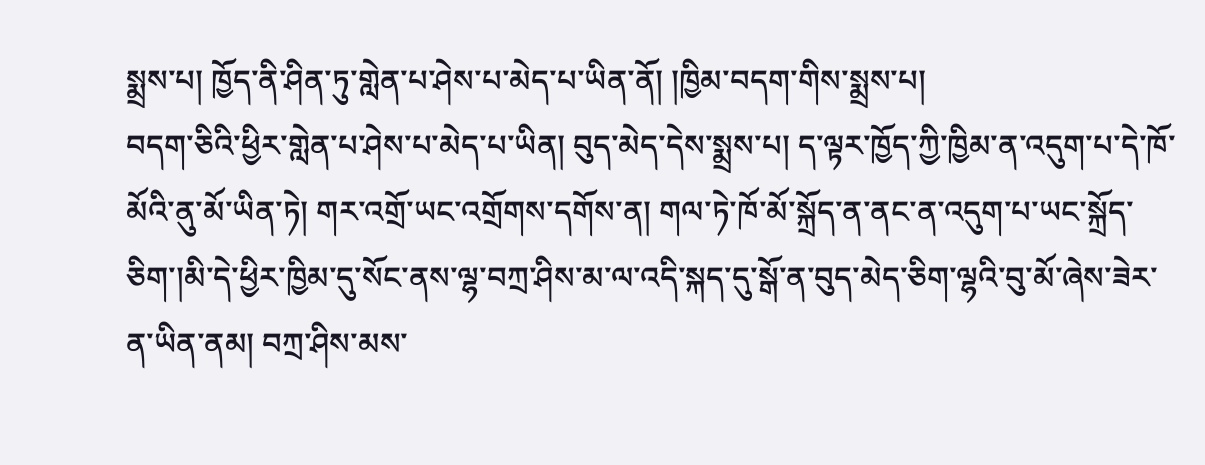སྨྲས་པ། ཁྱོད་ནི་ཤིན་ཏུ་གླེན་པ་ཤེས་པ་མེད་པ་ཡིན་ནོ། །ཁྱིམ་བདག་གིས་སྨྲས་པ།
བདག་ཅིའི་ཕྱིར་གླེན་པ་ཤེས་པ་མེད་པ་ཡིན། བུད་མེད་དེས་སྨྲས་པ། ད་ལྟར་ཁྱོད་ཀྱི་ཁྱིམ་ན་འདུག་པ་དེ་ཁོ་མོའི་ནུ་མོ་ཡིན་ཏེ། གར་འགྲོ་ཡང་འགྲོགས་དགོས་ན། གལ་ཏེ་ཁོ་མོ་སྐྲོད་ན་ནང་ན་འདུག་པ་ཡང་སྐྲོད་ཅིག་།མི་དེ་ཕྱིར་ཁྱིམ་དུ་སོང་ནས་ལྷ་བཀྲ་ཤིས་མ་ལ་འདི་སྐད་དུ་སྒོ་ན་བུད་མེད་ཅིག་ལྷའི་བུ་མོ་ཞེས་ཟེར་ན་ཡིན་ནམ། བཀྲ་ཤིས་མས་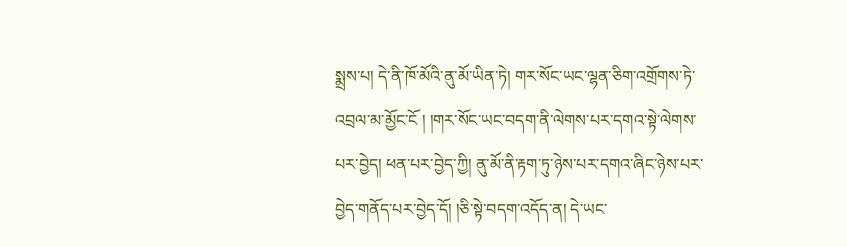སྨྲས་པ། དེ་ནི་ཁོ་མོའི་ནུ་མོ་ཡིན་ཏེ། གར་སོང་ཡང་ལྷན་ཅིག་འགྲོགས་ཏེ་འབྲལ་མ་མྱོང་ངོ ། །གར་སོང་ཡང་བདག་ནི་ལེགས་པར་དགའ་སྟེ་ལེགས་པར་བྱེད། ཕན་པར་བྱེད་ཀྱི། ནུ་མོ་ནི་རྟག་ཏུ་ཉེས་པར་དགའ་ཞིང་ཉེས་པར་བྱེད་གནོད་པར་བྱེད་དོ། །ཅི་སྟེ་བདག་འདོད་ན། དེ་ཡང་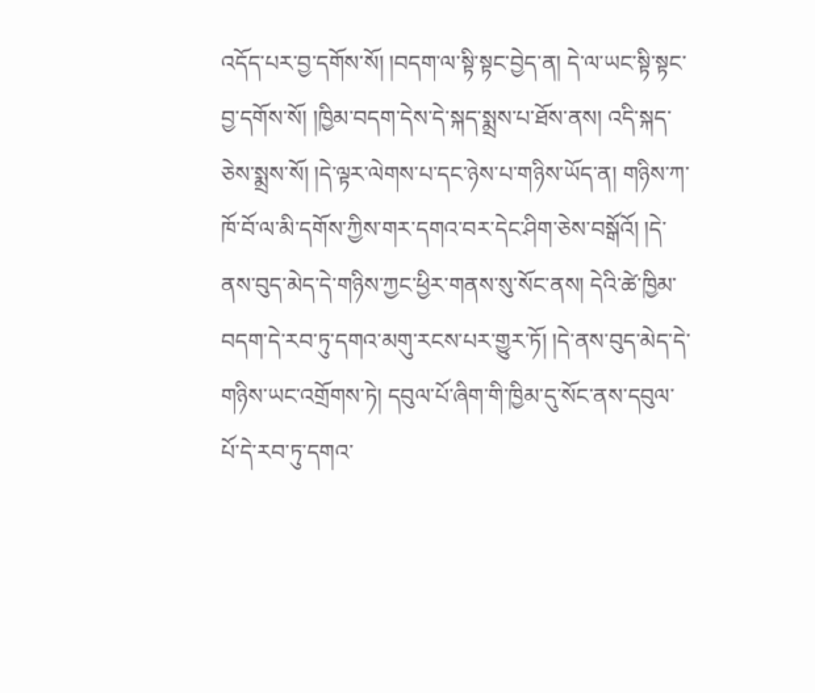འདོད་པར་བྱ་དགོས་སོ། །བདག་ལ་སྟི་སྟང་བྱེད་ན། དེ་ལ་ཡང་སྟི་སྟང་བྱ་དགོས་སོ། །ཁྱིམ་བདག་དེས་དེ་སྐད་སྨྲས་པ་ཐོས་ནས། འདི་སྐད་ཅེས་སྨྲས་སོ། །དེ་ལྟར་ལེགས་པ་དང་ཉེས་པ་གཉིས་ཡོད་ན། གཉིས་ཀ་ཁོ་བོ་ལ་མི་དགོས་ཀྱིས་གར་དགའ་བར་དེང་ཤིག་ཅེས་བསྒོའོ། །དེ་ནས་བུད་མེད་དེ་གཉིས་ཀྱང་ཕྱིར་གནས་སུ་སོང་ནས། དེའི་ཚེ་ཁྱིམ་བདག་དེ་རབ་ཏུ་དགའ་མགུ་རངས་པར་གྱུར་ཏོ། །དེ་ནས་བུད་མེད་དེ་གཉིས་ཡང་འགྲོགས་ཏེ། དབུལ་པོ་ཞིག་གི་ཁྱིམ་དུ་སོང་ནས་དབུལ་པོ་དེ་རབ་ཏུ་དགའ་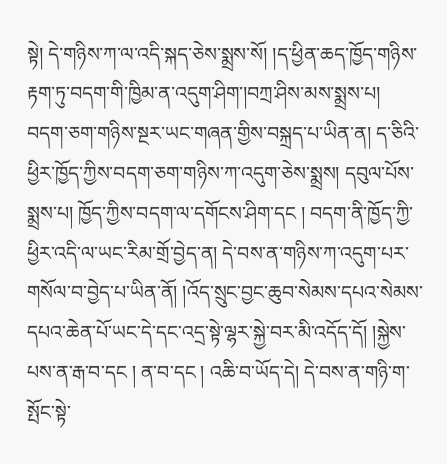སྟེ། དེ་གཉིས་ཀ་ལ་འདི་སྐད་ཅེས་སྨྲས་སོ། །ད་ཕྱིན་ཆད་ཁྱོད་གཉིས་རྟག་ཏུ་བདག་གི་ཁྱིམ་ན་འདུག་ཤིག་།བཀྲ་ཤིས་མས་སྨྲས་པ། བདག་ཅག་གཉིས་སྔར་ཡང་གཞན་གྱིས་བསྐྲད་པ་ཡིན་ན། ད་ཅིའི་ཕྱིར་ཁྱོད་ཀྱིས་བདག་ཅག་གཉིས་ཀ་འདུག་ཅེས་སྨྲས། དབུལ་པོས་སྨྲས་པ། ཁྱོད་ཀྱིས་བདག་ལ་དགོངས་ཤིག་དང ། བདག་ནི་ཁྱོད་ཀྱི་ཕྱིར་འདི་ལ་ཡང་རིམ་གྲོ་བྱེད་ན། དེ་བས་ན་གཉིས་ཀ་འདུག་པར་གསོལ་བ་བྱེད་པ་ཡིན་ནོ། །འོད་སྲུང་བྱང་ཆུབ་སེམས་དཔའ་སེམས་དཔའ་ཆེན་པོ་ཡང་དེ་དང་འདྲ་སྟེ་ལྷར་སྐྱེ་བར་མི་འདོད་དོ། །སྐྱེས་པས་ན་རྒ་བ་དང ། ན་བ་དང ། འཆི་བ་ཡོད་དེ། དེ་བས་ན་གཉི་ག་སྤོང་སྟེ་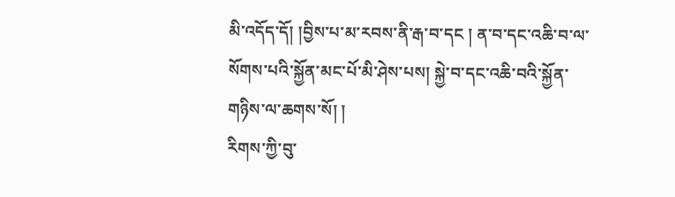མི་འདོད་དོ། །བྱིས་པ་མ་རབས་ནི་རྒ་བ་དང ། ན་བ་དང་འཆི་བ་ལ་སོགས་པའི་སྐྱོན་མང་པོ་མི་ཤེས་པས། སྐྱེ་བ་དང་འཆི་བའི་སྐྱོན་གཉིས་ལ་ཆགས་སོ། །
རིགས་ཀྱི་བུ་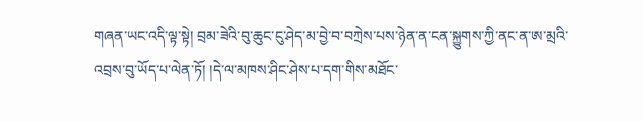གཞན་ཡང་འདི་ལྟ་སྟེ། བྲམ་ཟེའི་བུ་ཆུང་ངུ་ཤེད་མ་བྱེ་བ་བཀྲེས་པས་ཉེན་ན་ངན་སྐྱུགས་ཀྱི་ནང་ན་ཨ་མྲའི་འབྲས་བུ་ཡོད་པ་ལེན་ཏོ། །དེ་ལ་མཁས་ཤིང་ཤེས་པ་དག་གིས་མཐོང་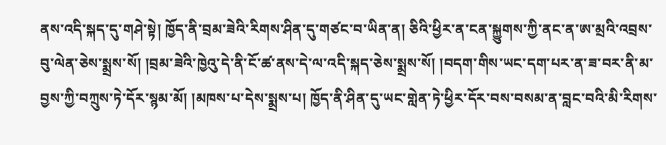ནས་འདི་སྐད་དུ་གཤེ་སྟེ། ཁྱོད་ནི་བྲམ་ཟེའི་རིགས་ཤིན་དུ་གཙང་བ་ཡིན་ན། ཅིའི་ཕྱིར་ན་ངན་སྐྱུགས་ཀྱི་ནང་ན་ཨ་མྲའི་འབྲས་བུ་ལེན་ཅེས་སྨྲས་སོ། །བྲམ་ཟེའི་ཁྱེའུ་དེ་ནི་ངོ་ཚ་ནས་དེ་ལ་འདི་སྐད་ཅེས་སྨྲས་སོ། །བདག་གིས་ཡང་དག་པར་ན་ཟ་བར་ནི་མ་བྱས་ཀྱི་བཀྲུས་ཏེ་དོར་སྙམ་མོ། །མཁས་པ་དེས་སྨྲས་པ། ཁྱོད་ནི་ཤིན་དུ་ཡང་གླེན་ཏེ་ཕྱིར་དོར་བས་བསམ་ན་བླང་བའི་མི་རིགས་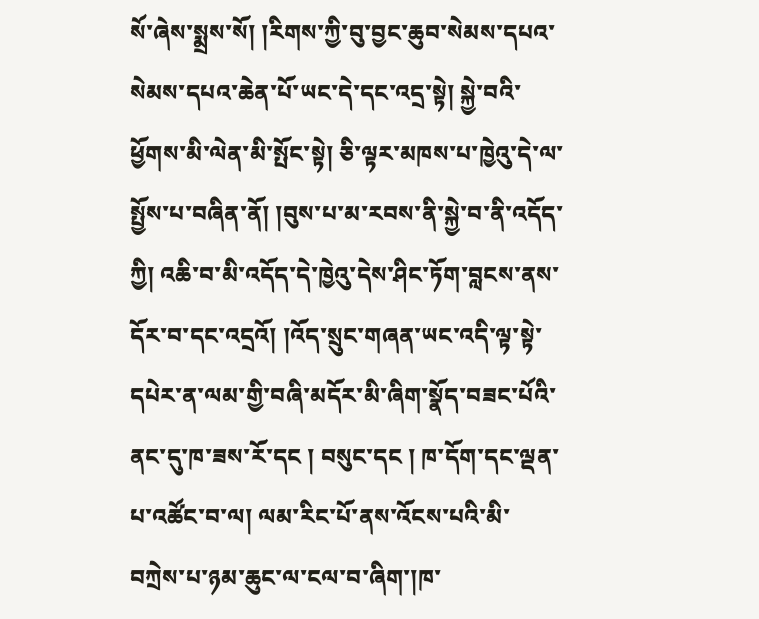སོ་ཞེས་སྨྲས་སོ། །རིགས་ཀྱི་བུ་བྱང་ཆུབ་སེམས་དཔའ་སེམས་དཔའ་ཆེན་པོ་ཡང་དེ་དང་འདྲ་སྟེ། སྐྱེ་བའི་ཕྱོགས་མི་ལེན་མི་སྤོང་སྟེ། ཅི་ལྟར་མཁས་པ་ཁྱེའུ་དེ་ལ་སྤྱོས་པ་བཞིན་ནོ། །བུས་པ་མ་རབས་ནི་སྐྱེ་བ་ནི་འདོད་ཀྱི། འཆི་བ་མི་འདོད་དེ་ཁྱེའུ་དེས་ཤིང་ཏོག་བླངས་ནས་དོར་བ་དང་འདྲའོ། །འོད་སྲུང་གཞན་ཡང་འདི་ལྟ་སྟེ་དཔེར་ན་ལམ་གྱི་བཞི་མདོར་མི་ཞིག་སྣོད་བཟང་པོའི་ནང་དུ་ཁ་ཟས་རོ་དང ། བསུང་དང ། ཁ་དོག་དང་ལྡན་པ་འཚོང་བ་ལ། ལམ་རིང་པོ་ནས་འོངས་པའི་མི་བཀྲེས་པ་ཉམ་ཆུང་ལ་ངལ་བ་ཞིག་།ཁ་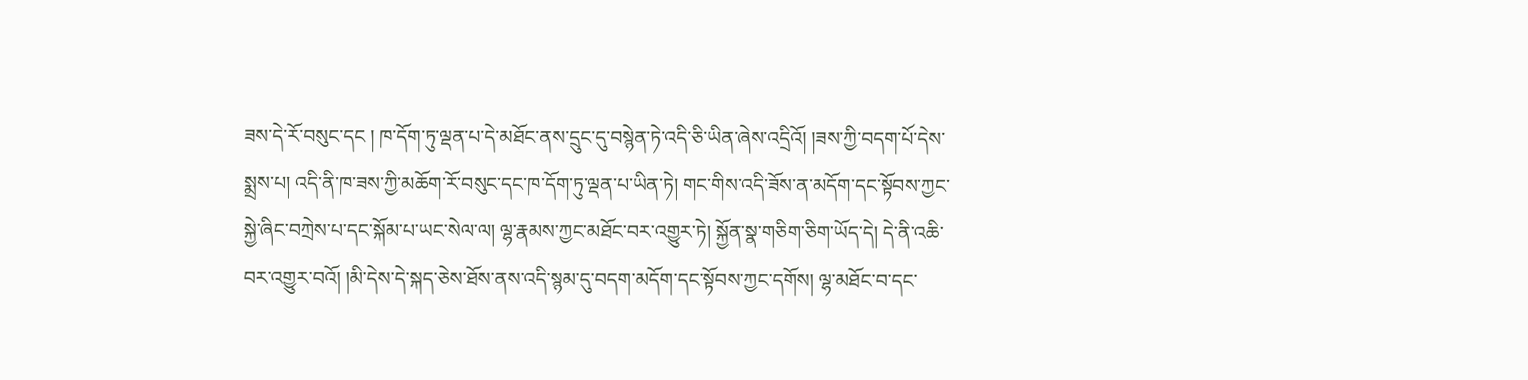ཟས་དེ་རོ་བསུང་དང ། ཁ་དོག་ཏུ་ལྡན་པ་དེ་མཐོང་ནས་དྲུང་དུ་བསྙེན་ཏེ་འདི་ཅི་ཡིན་ཞེས་འདྲིའོ། །ཟས་ཀྱི་བདག་པོ་དེས་སྨྲས་པ། འདི་ནི་ཁ་ཟས་ཀྱི་མཆོག་རོ་བསུང་དང་ཁ་དོག་ཏུ་ལྡན་པ་ཡིན་ཏེ། གང་གིས་འདི་ཟོས་ན་མདོག་དང་སྟོབས་ཀྱང་སྐྱེ་ཞིང་བཀྲེས་པ་དང་སྐོམ་པ་ཡང་སེལ་ལ། ལྷ་རྣམས་ཀྱང་མཐོང་བར་འགྱུར་ཏེ། སྐྱོན་སྣ་གཅིག་ཅིག་ཡོད་དེ། དེ་ནི་འཆི་བར་འགྱུར་བའོ། །མི་དེས་དེ་སྐད་ཅེས་ཐོས་ནས་འདི་སྙམ་དུ་བདག་མདོག་དང་སྟོབས་ཀྱང་དགོས། ལྷ་མཐོང་བ་དང་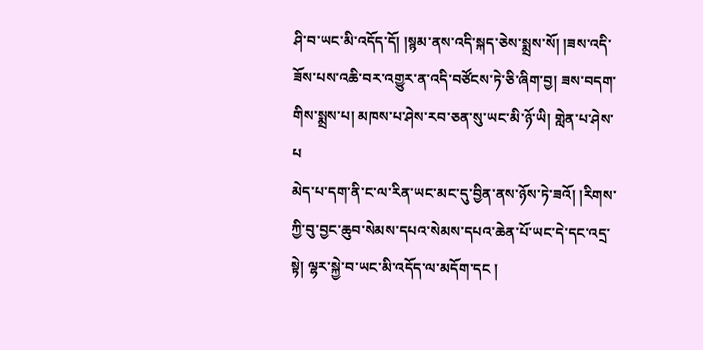ཤི་བ་ཡང་མི་འདོད་དོ། །སྙམ་ནས་འདི་སྐད་ཅེས་སྨྲས་སོ། །ཟས་འདི་ཟོས་པས་འཆི་བར་འགྱུར་ན་འདི་བཙོངས་ཏེ་ཅི་ཞིག་བྱ། ཟས་བདག་གིས་སྨྲས་པ། མཁས་པ་ཤེས་རབ་ཅན་སུ་ཡང་མི་ཉོ་ཡི། གླེན་པ་ཤེས་པ
མེད་པ་དག་ནི་ང་ལ་རིན་ཡང་མང་དུ་བྱིན་ནས་ཉོས་ཏེ་ཟའོ། །རིགས་ཀྱི་བུ་བྱང་ཆུབ་སེམས་དཔའ་སེམས་དཔའ་ཆེན་པོ་ཡང་དེ་དང་འདྲ་སྟེ། ལྷར་སྐྱེ་བ་ཡང་མི་འདོད་ལ་མདོག་དང །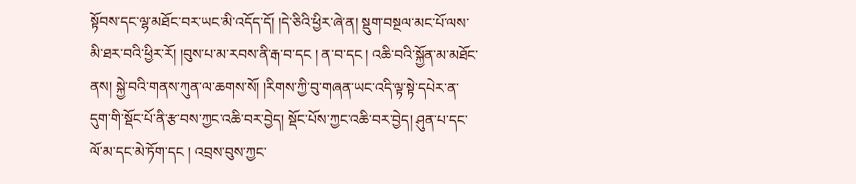སྟོབས་དང་ལྷ་མཐོང་བར་ཡང་མི་འདོད་དོ། །དེ་ཅིའི་ཕྱིར་ཞེ་ན། སྡུག་བསྔལ་མང་པོ་ལས་མི་ཐར་བའི་ཕྱིར་རོ། །བུས་པ་མ་རབས་ནི་རྒ་བ་དང ། ན་བ་དང ། འཆི་བའི་སྐྱོན་མ་མཐོང་ནས། སྐྱེ་བའི་གནས་ཀུན་ལ་ཆགས་སོ། །རིགས་ཀྱི་བུ་གཞན་ཡང་འདི་ལྟ་སྟེ་དཔེར་ན་དུག་གི་སྡོང་པོ་ནི་རྩ་བས་ཀྱང་འཆི་བར་བྱེད། སྡོང་པོས་ཀྱང་འཆི་བར་བྱེད། ཤུན་པ་དང་ལོ་མ་དང་མེ་ཏོག་དང ། འབྲས་བུས་ཀྱང་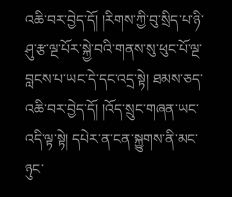འཆི་བར་བྱེད་དོ། །རིགས་ཀྱི་བུ་སྲིད་པ་ཉི་ཤུ་རྩ་ལྔ་པོར་སྐྱེ་བའི་གནས་སུ་ཕུང་པོ་ལྔ་བླངས་པ་ཡང་དེ་དང་འདྲ་སྟེ། ཐམས་ཅད་འཆི་བར་བྱེད་དོ། །འོད་སྲུང་གཞན་ཡང་འདི་ལྟ་སྟེ། དཔེར་ན་ངན་སྐྱུགས་ནི་མང་ཉུང་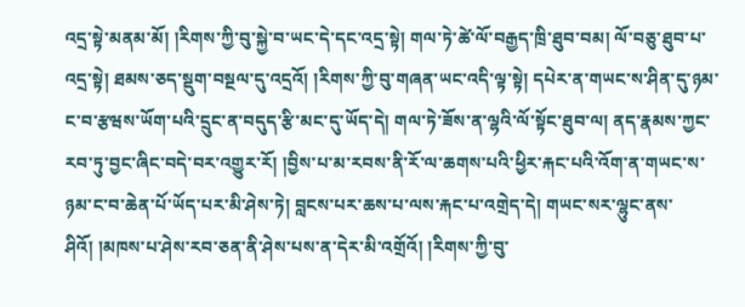འདྲ་སྟེ་མནམ་མོ། །རིགས་ཀྱི་བུ་སྐྱེ་བ་ཡང་དེ་དང་འདྲ་སྟེ། གལ་ཏེ་ཚེ་ལོ་བརྒྱད་ཁྲི་ཐུབ་བམ། ལོ་བཅུ་ཐུབ་པ་འདྲ་སྟེ། ཐམས་ཅད་སྡུག་བསྔལ་དུ་འདྲའོ། །རིགས་ཀྱི་བུ་གཞན་ཡང་འདི་ལྟ་སྟེ། དཔེར་ན་གཡང་ས་ཤིན་དུ་ཉམ་ང་བ་རྩཝས་ཡོག་པའི་དྲུང་ན་བདུད་རྩི་མང་དུ་ཡོད་དེ། གལ་ཏེ་ཟོས་ན་ལྷའི་ལོ་སྟོང་ཐུབ་ལ། ནད་རྣམས་ཀྱང་རབ་ཏུ་བྱང་ཞིང་བདེ་བར་འགྱུར་རོ། །བྱིས་པ་མ་རབས་ནི་རོ་ལ་ཆགས་པའི་ཕྱིར་རྐང་པའི་འོག་ན་གཡང་ས་ཉམ་ང་བ་ཆེན་པོ་ཡོད་པར་མི་ཤེས་ཏེ། བླངས་པར་ཆས་པ་ལས་རྐང་པ་འགྲེད་དེ། གཡང་སར་ལྷུང་ནས་ཤིའོ། །མཁས་པ་ཤེས་རབ་ཅན་ནི་ཤེས་པས་ན་དེར་མི་འགྲོའོ། །རིགས་ཀྱི་བུ་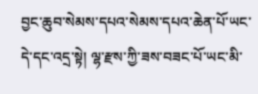བྱང་ཆུབ་སེམས་དཔའ་སེམས་དཔའ་ཆེན་པོ་ཡང་དེ་དང་འདྲ་སྟེ། ལྷ་རྫས་ཀྱི་ཟས་བཟང་པོ་ཡང་མི་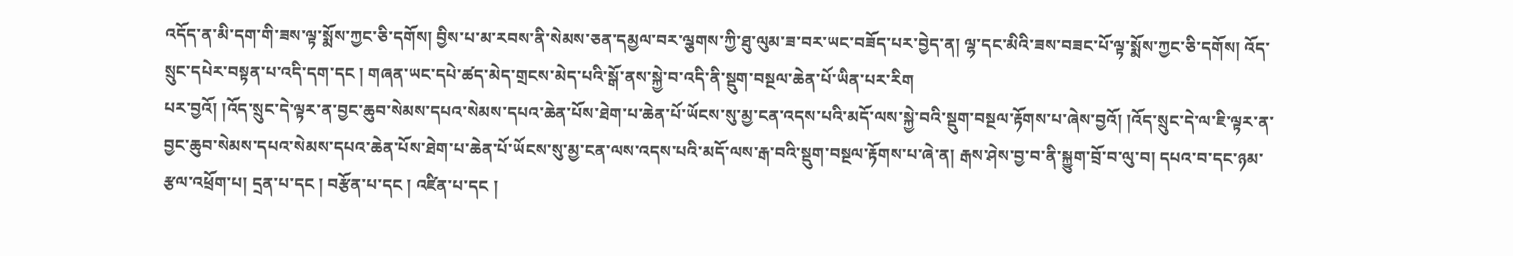འདོད་ན་མི་དག་གི་ཟས་ལྟ་སྨོས་ཀྱང་ཅི་དགོས། བྱིས་པ་མ་རབས་ནི་སེམས་ཅན་དམྱལ་བར་ལྕགས་ཀྱི་ཐུ་ལུམ་ཟ་བར་ཡང་བཟོད་པར་བྱེད་ན། ལྷ་དང་མིའི་ཟས་བཟང་པོ་ལྟ་སྨོས་ཀྱང་ཅི་དགོས། འོད་སྲུང་དཔེར་བསྟན་པ་འདི་དག་དང ། གཞན་ཡང་དཔེ་ཚད་མེད་གྲངས་མེད་པའི་སྒོ་ནས་སྐྱེ་བ་འདི་ནི་སྡུག་བསྔལ་ཆེན་པོ་ཡིན་པར་རིག
པར་བྱའོ། །འོད་སྲུང་དེ་ལྟར་ན་བྱང་ཆུབ་སེམས་དཔའ་སེམས་དཔའ་ཆེན་པོས་ཐེག་པ་ཆེན་པོ་ཡོངས་སུ་མྱ་ངན་འདས་པའི་མདོ་ལས་སྐྱེ་བའི་སྡུག་བསྔལ་རྟོགས་པ་ཞེས་བྱའོ། །འོད་སྲུང་དེ་ལ་ཇི་ལྟར་ན་བྱང་ཆུབ་སེམས་དཔའ་སེམས་དཔའ་ཆེན་པོས་ཐེག་པ་ཆེན་པོ་ཡོངས་སུ་མྱ་ངན་ལས་འདས་པའི་མདོ་ལས་རྒ་བའི་སྡུག་བསྔལ་རྟོགས་པ་ཞེ་ན། རྒས་ཤེས་བྱ་བ་ནི་སྐྱུག་བྲོ་བ་ལུ་བ། དཔའ་བ་དང་ཉམ་རྩལ་འཕྲོག་པ། དྲན་པ་དང ། བརྩོན་པ་དང ། འཛིན་པ་དང །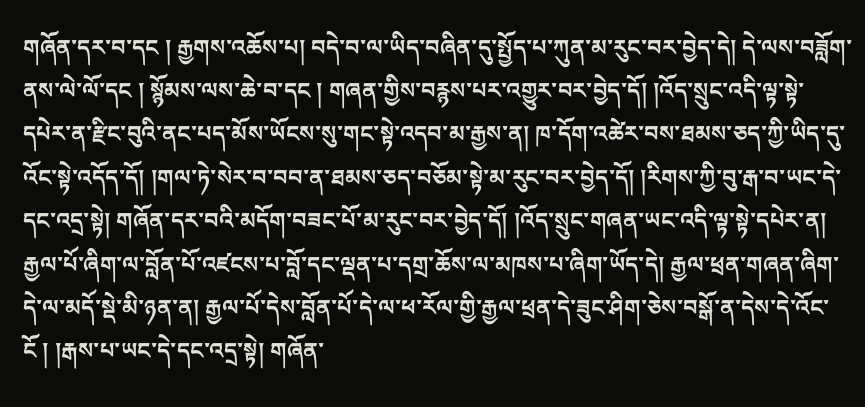གཞོན་དར་བ་དང ། རྒྱགས་འཆོས་པ། བདེ་བ་ལ་ཡིད་བཞིན་དུ་སྤྱོད་པ་ཀུན་མ་རུང་བར་བྱེད་དེ། དེ་ལས་བཟློག་ནས་ལེ་ལོ་དང ། སྙོམས་ལས་ཆེ་བ་དང ། གཞན་གྱིས་བརྙས་པར་འགྱུར་བར་བྱེད་དོ། །འོད་སྲུང་འདི་ལྟ་སྟེ་དཔེར་ན་རྫིང་བུའི་ནང་པད་མོས་ཡོངས་སུ་གང་སྟེ་འདབ་མ་རྒྱས་ན། ཁ་དོག་འཚེར་བས་ཐམས་ཅད་ཀྱི་ཡིད་དུ་འོང་སྟེ་འདོད་དོ། །གལ་ཏེ་སེར་བ་བབ་ན་ཐམས་ཅད་བཅོམ་སྟེ་མ་རུང་བར་བྱེད་དོ། །རིགས་ཀྱི་བུ་རྒ་བ་ཡང་དེ་དང་འདྲ་སྟེ། གཞོན་དར་བའི་མདོག་བཟང་པོ་མ་རུང་བར་བྱེད་དོ། །འོད་སྲུང་གཞན་ཡང་འདི་ལྟ་སྟེ་དཔེར་ན། རྒྱལ་པོ་ཞིག་ལ་བློན་པོ་འཛངས་པ་བློ་དང་ལྡན་པ་དགྲ་ཆོས་ལ་མཁས་པ་ཞིག་ཡོད་དེ། རྒྱལ་ཕྲན་གཞན་ཞིག་དེ་ལ་མདོ་སྡེ་མི་ཉན་ན། རྒྱལ་པོ་དེས་བློན་པོ་དེ་ལ་ཕ་རོལ་གྱི་རྒྱལ་ཕྲན་དེ་ཟུང་ཤིག་ཅེས་བསྒོ་ན་དེས་དེ་འོང་ངོ ། །རྒས་པ་ཡང་དེ་དང་འདྲ་སྟེ། གཞོན་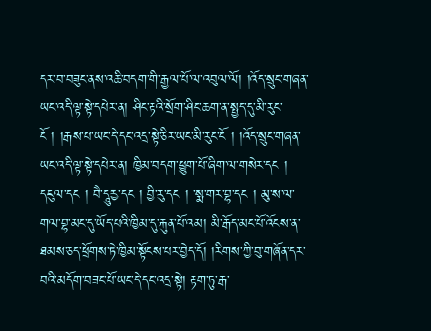དར་བ་བཟུང་ནས་འཆི་བདག་གི་རྒྱལ་པོ་ལ་འབུལ་ལོ། །འོད་སྲུང་གཞན་ཡང་འདི་ལྟ་སྟེ་དཔེར་ན། ཤིང་རྟའི་སྲོག་ཤིང་ཆག་ན་སྤྱད་དུ་མི་རུང་ངོ ། །རྒས་པ་ཡང་དེ་དང་འདྲ་སྟེ་ཅིར་ཡང་མི་རུང་ངོ ། །འོད་སྲུང་གཞན་ཡང་འདི་ལྟ་སྟེ་དཔེར་ན། ཁྱིམ་བདག་ཕྱུག་པོ་ཞིག་ལ་གསེར་དང ། དངུལ་དང ། བཻ་དཱུརྱ་དང ། བྱི་རུ་དང ། ་སྨ་གར་བྷ་དང ། མུ་ས་ལ་གལ་བྷ་མང་དུ་ཡོད་པའི་ཁྱིམ་དུ་རྐུན་པོ་འམ། མི་རྒོད་མང་པོ་འོངས་ན་ཐམས་ཅད་ཕྲོགས་ཏེ་ཁྱིམ་སྟོངས་པར་བྱེད་དོ། །རིགས་ཀྱི་བུ་གཞོན་དར་བའི་མདོག་བཟང་པོ་ཡང་དེ་དང་འདྲ་སྟེ། རྟག་ཏུ་རྒ་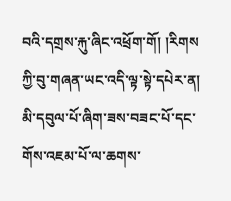བའི་དགྲས་རྐུ་ཞིང་འཕྲོག་གོ། །རིགས
ཀྱི་བུ་གཞན་ཡང་འདི་ལྟ་སྟེ་དཔེར་ན། མི་དབུལ་པོ་ཞིག་ཟས་བཟང་པོ་དང་གོས་འཇམ་པོ་ལ་ཆགས་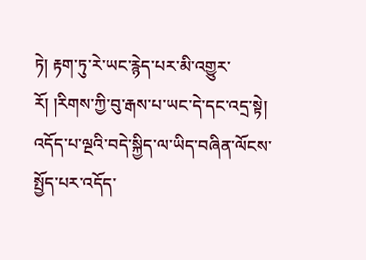ཏེ། རྟག་ཏུ་རེ་ཡང་རྙེད་པར་མི་འགྱུར་རོ། །རིགས་ཀྱི་བུ་རྒས་པ་ཡང་དེ་དང་འདྲ་སྟེ། འདོད་པ་ལྔའི་བདེ་སྐྱིད་ལ་ཡིད་བཞིན་ལོངས་སྤྱོད་པར་འདོད་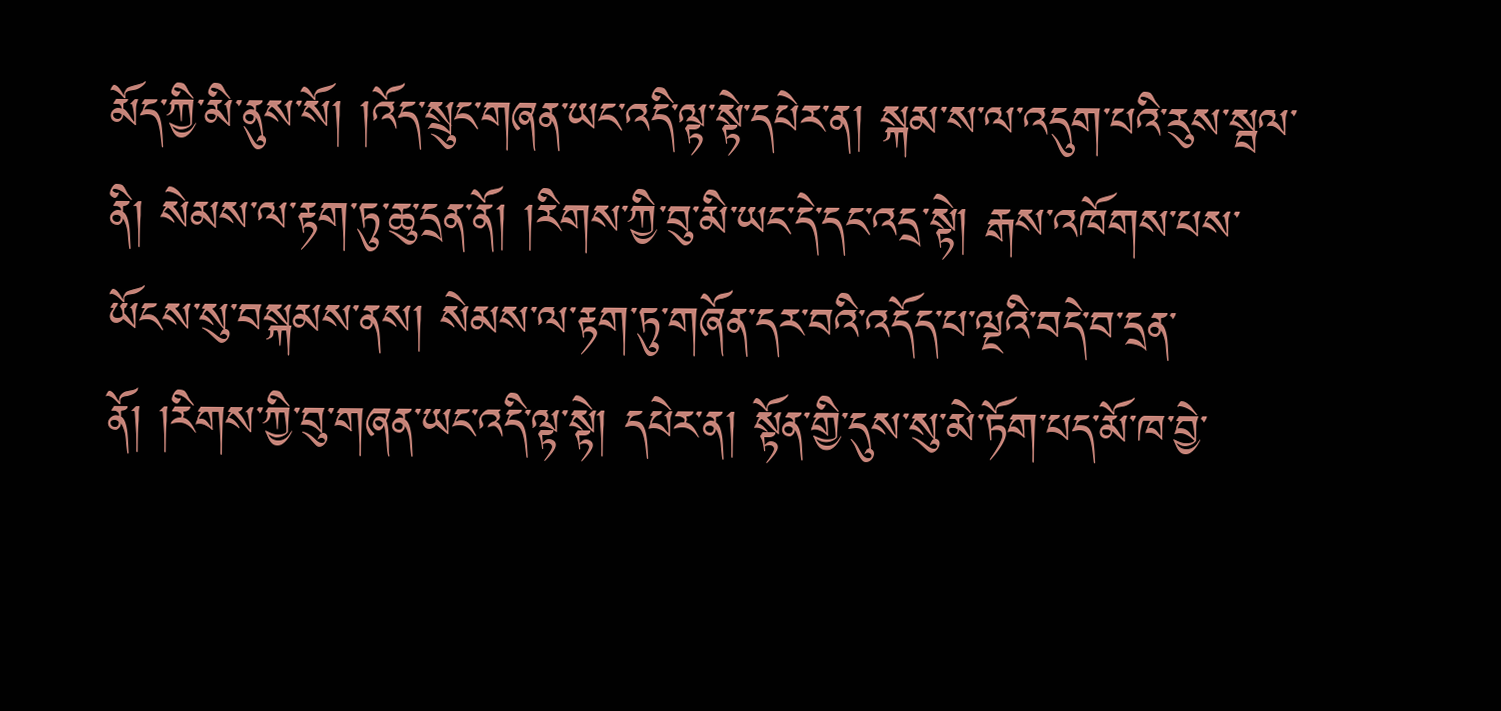མོད་ཀྱི་མི་ནུས་སོ། །འོད་སྲུང་གཞན་ཡང་འདི་ལྟ་སྟེ་དཔེར་ན། སྐམ་ས་ལ་འདུག་པའི་རུས་སྦལ་ནི། སེམས་ལ་རྟག་ཏུ་ཆུ་དྲན་ནོ། །རིགས་ཀྱི་བུ་མི་ཡང་དེ་དང་འདྲ་སྟེ། རྒས་འཁོགས་པས་ཡོངས་སུ་བསྐམས་ནས། སེམས་ལ་རྟག་ཏུ་གཞོན་དར་བའི་འདོད་པ་ལྔའི་བདེ་བ་དྲན་ནོ། །རིགས་ཀྱི་བུ་གཞན་ཡང་འདི་ལྟ་སྟེ། དཔེར་ན། སྟོན་གྱི་དུས་སུ་མེ་ཏོག་པད་མོ་ཁ་བྱེ་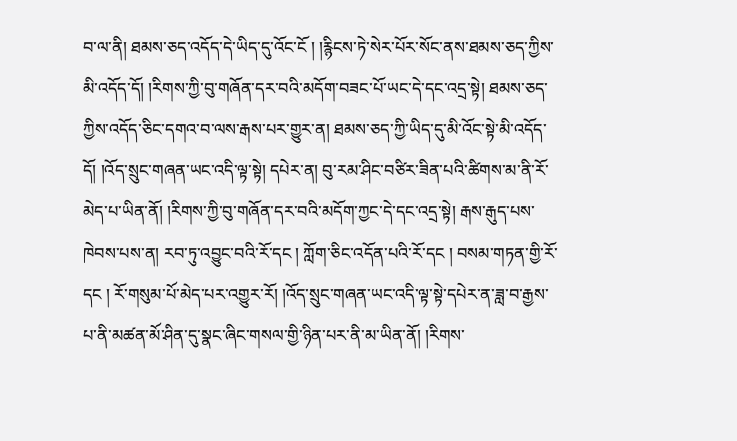བ་ལ་ནི། ཐམས་ཅད་འདོད་དེ་ཡིད་དུ་འོང་ངོ ། །རྙིངས་ཏེ་སེར་པོར་སོང་ནས་ཐམས་ཅད་ཀྱིས་མི་འདོད་དོ། །རིགས་ཀྱི་བུ་གཞོན་དར་བའི་མདོག་བཟང་པོ་ཡང་དེ་དང་འདྲ་སྟེ། ཐམས་ཅད་ཀྱིས་འདོད་ཅིང་དགའ་བ་ལས་རྒས་པར་གྱུར་ན། ཐམས་ཅད་ཀྱི་ཡིད་དུ་མི་འོང་སྟེ་མི་འདོད་དོ། །འོད་སྲུང་གཞན་ཡང་འདི་ལྟ་སྟེ། དཔེར་ན། བུ་རམ་ཤིང་བཙིར་ཟིན་པའི་ཚིགས་མ་ནི་རོ་མེད་པ་ཡིན་ནོ། །རིགས་ཀྱི་བུ་གཞོན་དར་བའི་མདོག་ཀྱང་དེ་དང་འདྲ་སྟེ། རྒས་རྒུད་པས་ཁེབས་པས་ན། རབ་ཏུ་འབྱུང་བའི་རོ་དང ། ཀློག་ཅིང་འདོན་པའི་རོ་དང ། བསམ་གཏན་གྱི་རོ་དང ། རོ་གསུམ་པོ་མེད་པར་འགྱུར་རོ། །འོད་སྲུང་གཞན་ཡང་འདི་ལྟ་སྟེ་དཔེར་ན་ཟླ་བ་རྒྱས་པ་ནི་མཚན་མོ་ཤིན་དུ་སྣང་ཞིང་གསལ་གྱི་ཉིན་པར་ནི་མ་ཡིན་ནོ། །རིགས་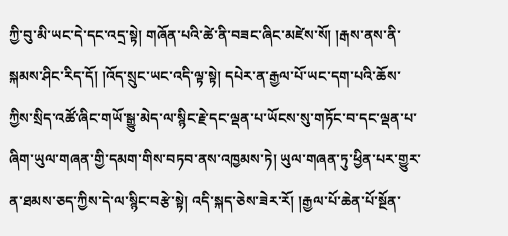ཀྱི་བུ་མི་ཡང་དེ་དང་འདྲ་སྟེ། གཞོན་པའི་ཚེ་ནི་བཟང་ཞིང་མཛེས་སོ། །རྒས་ནས་ནི་སྐམས་ཤིང་རིད་དོ། །འོད་སྲུང་ཡང་འདི་ལྟ་སྟེ། དཔེར་ན་རྒྱལ་པོ་ཡང་དག་པའི་ཆོས་ཀྱིས་སྲིད་འཚོ་ཞིང་གཡོ་སྒྱུ་མེད་ལ་སྙིང་རྗེ་དང་ལྡན་པ་ཡོངས་སུ་གཏོང་བ་དང་ལྡན་པ་ཞིག་ཡུལ་གཞན་གྱི་དམག་གིས་བཏབ་ནས་འཁྱམས་ཏེ། ཡུལ་གཞན་ཏུ་ཕྱིན་པར་གྱུར་ན་ཐམས་ཅད་ཀྱིས་དེ་ལ་སྙིང་བརྩེ་སྟེ། འདི་སྐད་ཅེས་ཟེར་རོ། །རྒྱལ་པོ་ཆེན་པོ་སྔོན་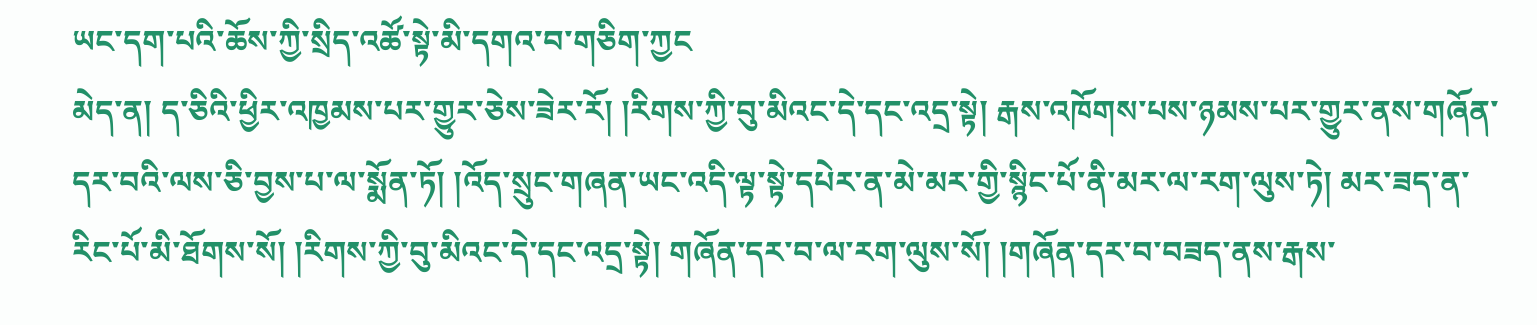ཡང་དག་པའི་ཆོས་ཀྱི་སྲིད་འཚོ་སྟེ་མི་དགའ་བ་གཅིག་ཀྱང
མེད་ན། ད་ཅིའི་ཕྱིར་འཁྱམས་པར་གྱུར་ཅེས་ཟེར་རོ། །རིགས་ཀྱི་བུ་མིའང་དེ་དང་འདྲ་སྟེ། རྒས་འཁོགས་པས་ཉམས་པར་གྱུར་ནས་གཞོན་དར་བའི་ལས་ཅི་བྱས་པ་ལ་སྨོན་ཏོ། །འོད་སྲུང་གཞན་ཡང་འདི་ལྟ་སྟེ་དཔེར་ན་མེ་མར་གྱི་སྙིང་པོ་ནི་མར་ལ་རག་ལུས་ཏེ། མར་ཟད་ན་རིང་པོ་མི་ཐོགས་སོ། །རིགས་ཀྱི་བུ་མིའང་དེ་དང་འདྲ་སྟེ། གཞོན་དར་བ་ལ་རག་ལུས་སོ། །གཞོན་དར་བ་བཟད་ནས་རྒས་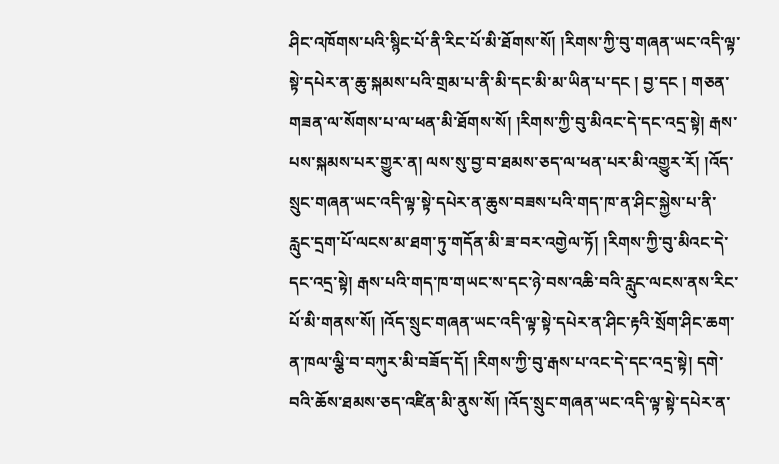ཤིང་འཁོགས་པའི་སྙིང་པོ་ནི་རིང་པོ་མི་ཐོགས་སོ། །རིགས་ཀྱི་བུ་གཞན་ཡང་འདི་ལྟ་སྟེ་དཔེར་ན་ཆུ་སྐམས་པའི་གྲམ་པ་ནི་མི་དང་མི་མ་ཡིན་པ་དང ། བྱ་དང ། གཅན་གཟན་ལ་སོགས་པ་ལ་ཕན་མི་ཐོགས་སོ། །རིགས་ཀྱི་བུ་མིའང་དེ་དང་འདྲ་སྟེ། རྒས་པས་སྐམས་པར་གྱུར་ན། ལས་སུ་བྱ་བ་ཐམས་ཅད་ལ་ཕན་པར་མི་འགྱུར་རོ། །འོད་སྲུང་གཞན་ཡང་འདི་ལྟ་སྟེ་དཔེར་ན་ཆུས་བཟས་པའི་གད་ཁ་ན་ཤིང་སྐྱེས་པ་ནི་རླུང་དྲག་པོ་ལངས་མ་ཐག་ཏུ་གདོན་མི་ཟ་བར་འགྱེལ་ཏོ། །རིགས་ཀྱི་བུ་མིའང་དེ་དང་འདྲ་སྟེ། རྒས་པའི་གད་ཁ་གཡང་ས་དང་ཉེ་བས་འཆི་བའི་རླུང་ལངས་ནས་རིང་པོ་མི་གནས་སོ། །འོད་སྲུང་གཞན་ཡང་འདི་ལྟ་སྟེ་དཔེར་ན་ཤིང་རྟའི་སྲོག་ཤིང་ཆག་ན་ཁལ་ལྕི་བ་བཀུར་མི་བཟོད་དོ། །རིགས་ཀྱི་བུ་རྒས་པ་འང་དེ་དང་འདྲ་སྟེ། དགེ་བའི་ཆོས་ཐམས་ཅད་འཛིན་མི་ནུས་སོ། །འོད་སྲུང་གཞན་ཡང་འདི་ལྟ་སྟེ་དཔེར་ན་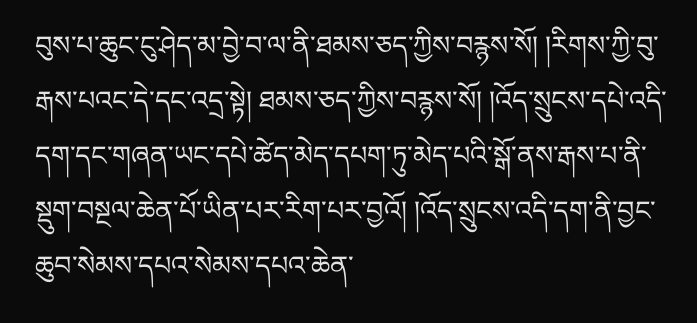བུས་པ་ཆུང་ངུ་ཤེད་མ་བྱེ་བ་ལ་ནི་ཐམས་ཅད་ཀྱིས་བརྙས་སོ། །རིགས་ཀྱི་བུ་རྒས་པའང་དེ་དང་འདྲ་སྟེ། ཐམས་ཅད་ཀྱིས་བརྙས་སོ། །འོད་སྲུངས་དཔེ་འདི་དག་དང་གཞན་ཡང་དཔེ་ཚེད་མེད་དཔག་ཏུ་མེད་པའི་སྒོ་ནས་རྒས་པ་ནི་སྡུག་བསྔལ་ཆེན་པོ་ཡིན་པར་རིག་པར་བྱའོ། །འོད་སྲུངས་འདི་དག་ནི་བྱང་ཆུབ་སེམས་དཔའ་སེམས་དཔའ་ཆེན་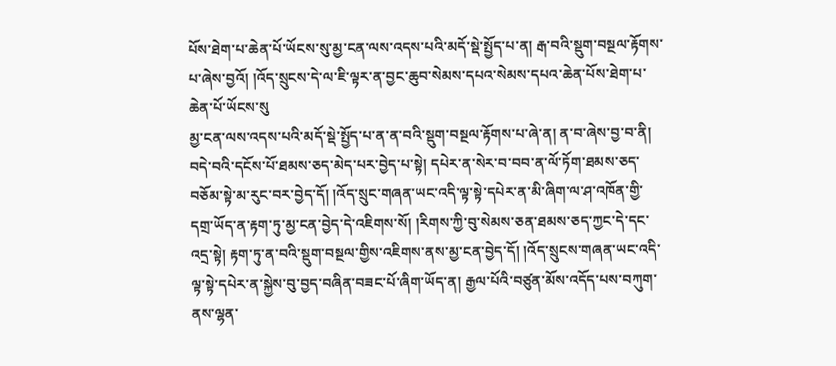པོས་ཐེག་པ་ཆེན་པོ་ཡོངས་སུ་མྱ་ངན་ལས་འདས་པའི་མདོ་སྡེ་སྤྱོད་པ་ན། རྒ་བའི་སྡུག་བསྔལ་རྟོགས་པ་ཞེས་བྱའོ། །འོད་སྲུངས་དེ་ལ་ཇི་ལྟར་ན་བྱང་ཆུབ་སེམས་དཔའ་སེམས་དཔའ་ཆེན་པོས་ཐེག་པ་ཆེན་པོ་ཡོངས་སུ
མྱ་ངན་ལས་འདས་པའི་མདོ་སྡེ་སྤྱོད་པ་ན་ན་བའི་སྡུག་བསྔལ་རྟོགས་པ་ཞེ་ན། ན་བ་ཞེས་བྱ་བ་ནི། བདེ་བའི་དངོས་པོ་ཐམས་ཅད་མེད་པར་བྱེད་པ་སྟེ། དཔེར་ན་སེར་བ་བབ་ན་ལོ་ཏོག་ཐམས་ཅད་བཅོམ་སྟེ་མ་རུང་བར་བྱེད་དོ། །འོད་སྲུང་གཞན་ཡང་འདི་ལྟ་སྟེ་དཔེར་ན་མི་ཞིག་ལ་ཤ་འཁོན་གྱི་དགྲ་ཡོད་ན་རྟག་ཏུ་མྱ་ངན་བྱེད་དེ་འཇིགས་སོ། །རིགས་ཀྱི་བུ་སེམས་ཅན་ཐམས་ཅད་ཀྱང་དེ་དང་འདྲ་སྟེ། རྟག་ཏུ་ན་བའི་སྡུག་བསྔལ་གྱིས་འཇིགས་ནས་མྱ་ངན་བྱེད་དོ། །འོད་སྲུངས་གཞན་ཡང་འདི་ལྟ་སྟེ་དཔེར་ན་སྐྱེས་བུ་བྱད་བཞིན་བཟང་པོ་ཞིག་ཡོད་ན། རྒྱལ་པོའི་བཙུན་མོས་འདོད་པས་བཀུག་ནས་ལྷན་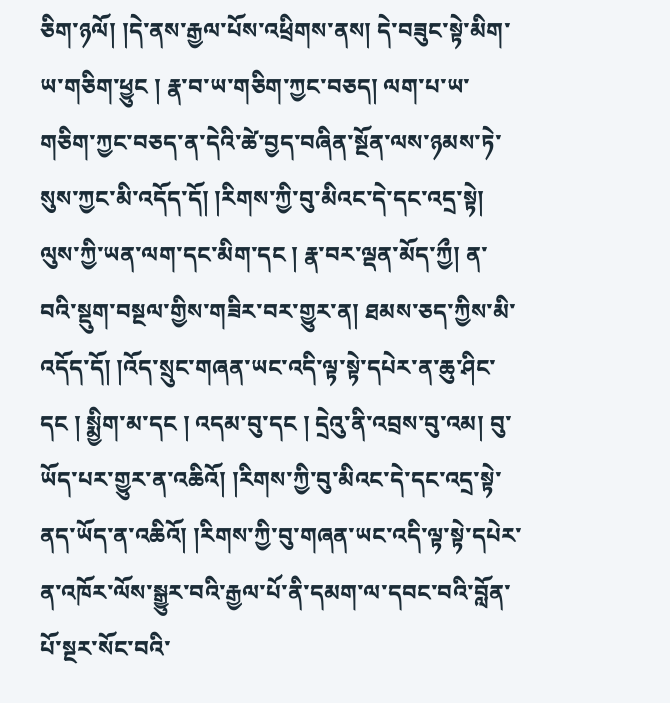ཅིག་ཉལོ། །དེ་ནས་རྒྱལ་པོས་འཕྲིགས་ནས། དེ་བཟུང་སྟེ་མིག་ཡ་གཅིག་ཕྱུང ། རྣ་བ་ཡ་གཅིག་ཀྱང་བཅད། ལག་པ་ཡ་གཅིག་ཀྱང་བཅད་ན་དེའི་ཚེ་བྱད་བཞིན་སྔོན་ལས་ཉམས་ཏེ་སུས་ཀྱང་མི་འདོད་དོ། །རིགས་ཀྱི་བུ་མིའང་དེ་དང་འདྲ་སྟེ། ལུས་ཀྱི་ཡན་ལག་དང་མིག་དང ། རྣ་བར་ལྡན་མོད་ཀྱྀ། ན་བའི་སྡུག་བསྔལ་གྱིས་གཟིར་བར་གྱུར་ན། ཐམས་ཅད་ཀྱིས་མི་འདོད་དོ། །འོད་སྲུང་གཞན་ཡང་འདི་ལྟ་སྟེ་དཔེར་ན་ཆུ་ཤིང་དང ། སྨྱིག་མ་དང ། འདམ་བུ་དང ། དྲེའུ་ནི་འབྲས་བུ་འམ། བུ་ཡོད་པར་གྱུར་ན་འཆིའོ། །རིགས་ཀྱི་བུ་མིའང་དེ་དང་འདྲ་སྟེ་ནད་ཡོད་ན་འཆིའོ། །རིགས་ཀྱི་བུ་གཞན་ཡང་འདི་ལྟ་སྟེ་དཔེར་ན་འཁོར་ལོས་སྒྱུར་བའི་རྒྱལ་པོ་ནི་དམག་ལ་དབང་བའི་བློན་པོ་སྔར་སོང་བའི་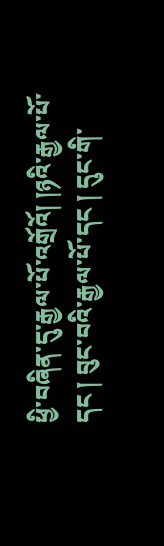ཕྱི་བཞིན་དུ་རྒྱལ་པོ་འགྲོའོ། །ཉའི་རྒྱལ་པོ་དང ། བུང་བའི་རྒྱལ་པོ་དང ། དུང་གི་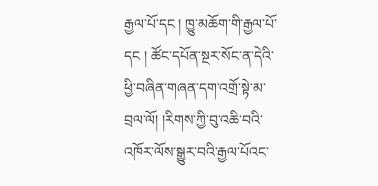རྒྱལ་པོ་དང ། ཁྱུ་མཆོག་གི་རྒྱལ་པོ་དང ། ཚོང་དཔོན་སྔར་སོང་ན་དེའི་ཕྱི་བཞིན་གཞན་དག་འགྲོ་སྟེ་མ་བྲལ་ལོ། །རིགས་ཀྱི་བུ་འཆི་བའི་འཁོར་ལོས་སྒྱུར་བའི་རྒྱལ་པོའང་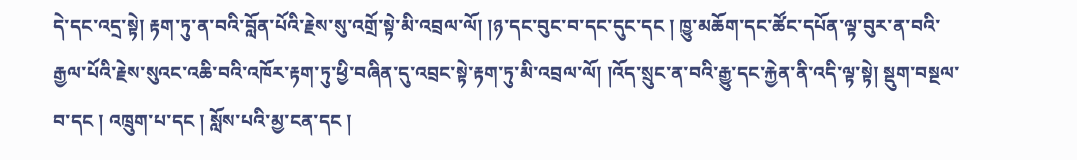དེ་དང་འདྲ་སྟེ། རྟག་ཏུ་ན་བའི་བློན་པོའི་རྗེས་སུ་འགྲོ་སྟེ་མི་འབྲལ་ལོ། །ཉ་དང་བུང་བ་དང་དུང་དང ། ཁྱུ་མཆོག་དང་ཚོང་དཔོན་ལྟ་བུར་ན་བའི་རྒྱལ་པོའི་རྗེས་སུའང་འཆི་བའི་འཁོར་རྟག་ཏུ་ཕྱི་བཞིན་དུ་འབྲང་སྟེ་རྟག་ཏུ་མི་འབྲལ་ལོ། །འོད་སྲུང་ན་བའི་རྒྱུ་དང་རྐྱེན་ནི་འདི་ལྟ་སྟེ། སྡུག་བསྔལ་བ་དང ། འཁྲུག་པ་དང ། སློས་པའི་མྱ་ངན་དང །